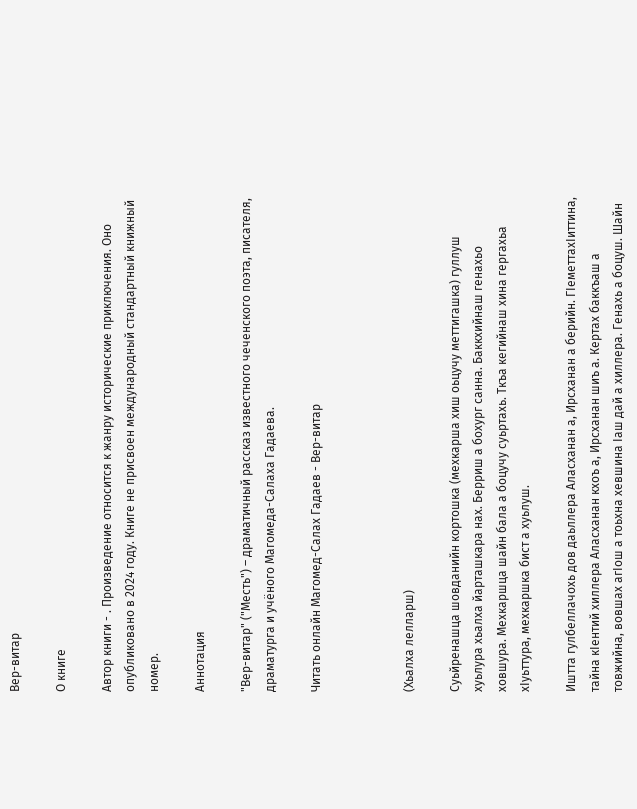Вер-витар

О книге

Автор книги - . Произведение относится к жанру исторические приключения. Оно опубликовано в 2024 году. Книге не присвоен международный стандартный книжный номер.

Аннотация

"Вер-витар" ("Месть") – драматичный рассказ известного чеченского поэта, писателя, драматурга и учёного Магомеда-Салаха Гадаева.

Читать онлайн Магомед-Салах Гадаев - Вер-витар



(Хьалха лелларш)

Суьйренашца шовданийн кортошка (мехкарша хиш оьцучу меттигашка) гуллуш хуьлура хьалха йарташкара нах. Берриш а бохург санна. Баккхийнаш генахьо ховшура. Мехкаршца шайн бала а боцучу суьртахь. Ткъа кегийнаш хина гергахьа хIуьттура, мехкаршка бист а хуьлуш.

Иштта гулбеллачохь дов даьллера Аласханан а, Ирсханан а берийн. ГIеметтахIиттина, тайна кIентий хиллера Аласханан кхоъ а, Ирсханан шиъ а. Кертах баккъаш а товжийна, вовшах агIош а тоьхна хевшина Iаш дай а хиллера. Генахь а боцуш. Шайн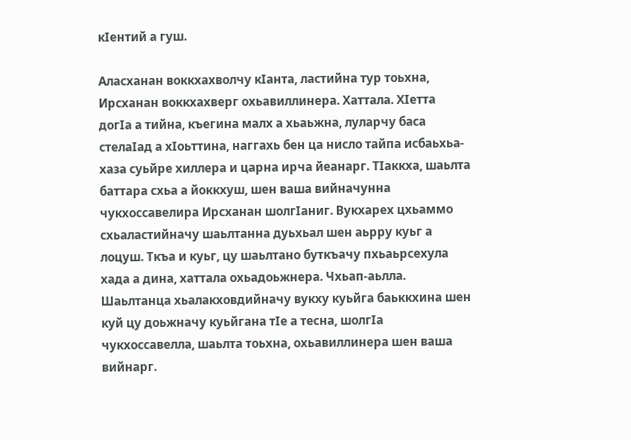кIентий а гуш.

Аласханан воккхахволчу кIанта, ластийна тур тоьхна, Ирсханан воккхахверг охьавиллинера. Хаттала. ХIетта догIа а тийна, къегина малх а хьаьжна, луларчу баса стелаIад а хIоьттина, наггахь бен ца нисло тайпа исбаьхьа-хаза суьйре хиллера и царна ирча йеанарг. ТIаккха, шаьлта баттара схьа а йоккхуш, шен ваша вийначунна чукхоссавелира Ирсханан шолгIаниг. Вукхарех цхьаммо схьаластийначу шаьлтанна дуьхьал шен аьрру куьг а лоцуш. Ткъа и куьг, цу шаьлтано буткъачу пхьаьрсехула хада а дина, хаттала охьадоьжнера. Чхьап-аьлла. Шаьлтанца хьалакховдийначу вукху куьйга баьккхина шен куй цу доьжначу куьйгана тIе а тесна, шолгIа чукхоссавелла, шаьлта тоьхна, охьавиллинера шен ваша вийнарг.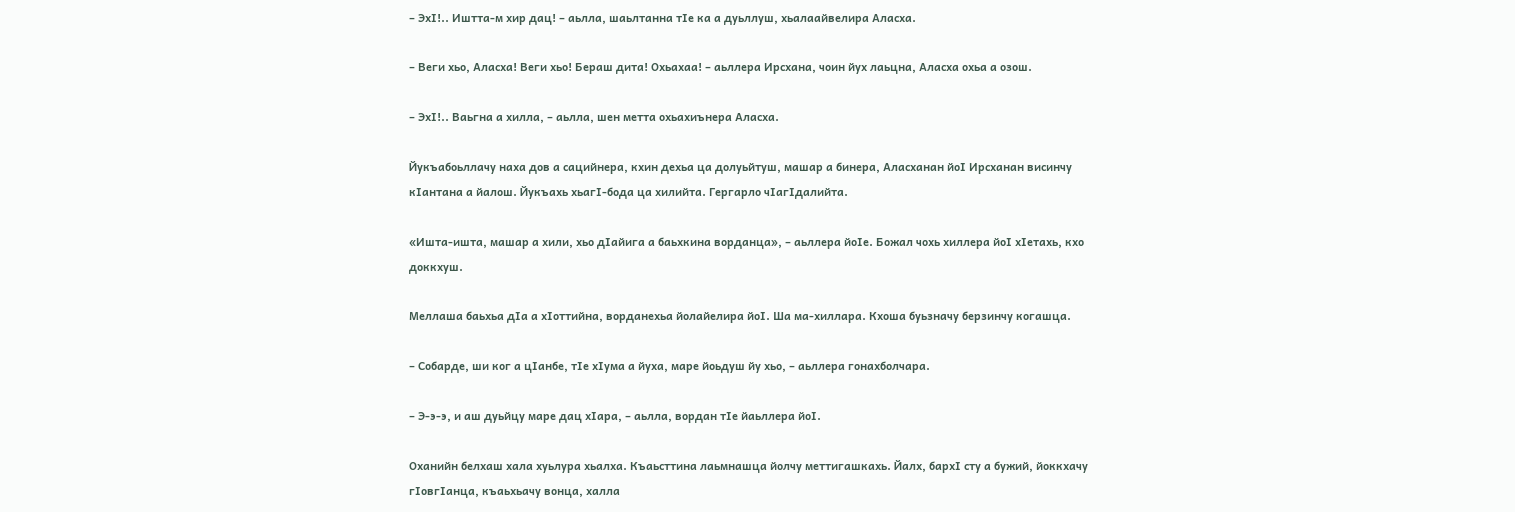– ЭхI!.. Иштта-м хир дац! – аьлла, шаьлтанна тIе ка а дуьллуш, хьалаайвелира Аласха.

– Веги хьо, Аласха! Веги хьо! Бераш дита! Охьахаа! – аьллера Ирсхана, чоин йух лаьцна, Аласха охьа а озош.

– ЭхI!.. Ваьгна а хилла, – аьлла, шен метта охьахиънера Аласха.

Йукъабоьллачу наха дов а сацийнера, кхин дехьа ца долуьйтуш, машар а бинера, Аласханан йоI Ирсханан висинчу кIантана а йалош. Йукъахь хьагI-бода ца хилийта. Гергарло чIагIдалийта.

«Ишта-ишта, машар а хили, хьо дIайига а баьхкина ворданца», – аьллера йоIе. Божал чохь хиллера йоI хIетахь, кхо доккхуш.

Меллаша баьхьа дIа а хIоттийна, ворданехьа йолайелира йоI. Ша ма-хиллара. Кхоша буьзначу берзинчу когашца.

– Собарде, ши ког а цIанбе, тIе хIума а йуха, маре йоьдуш йу хьо, – аьллера гонахболчара.

– Э-э-э, и аш дуьйцу маре дац хIара, – аьлла, вордан тIе йаьллера йоI.

Оханийн белхаш хала хуьлура хьалха. Къаьсттина лаьмнашца йолчу меттигашкахь. Йалх, бархI сту а бужий, йоккхачу гIовгIанца, къаьхьачу вонца, халла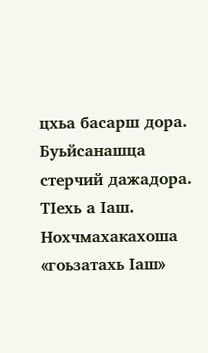цхьа басарш дора. Буьйсанашца стерчий дажадора. ТIехь а Iаш. Нохчмахакахоша «гоьзатахь Iаш»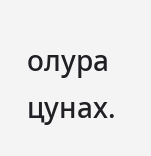олура цунах.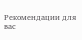Рекомендации для вас